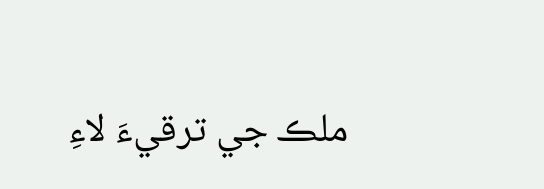ملڪ جي ترقيءَ لاءِ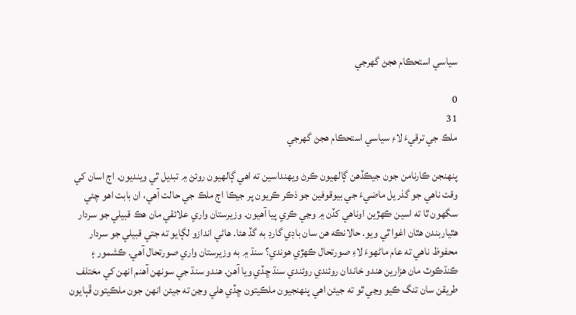سياسي استحڪام هجڻ گهرجي

0
31
ملڪ جي ترقيءَ لاءِ سياسي استحڪام هجڻ گهرجي

پنهنجن ڪارنامن جون جيڪڏهن ڳالهيون ڪرڻ ويهنداسين ته اهي ڳالهيون روئڻ ۾ تبديل ٿي وينديون. اڄ اسان کي وقت ناهي جو گذريل ماضيءَ جي بيوقوفين جو ذڪر ڪريون پر جيڪا اڄ ملڪ جي حالت آهي، ان بابت اهو چئي سگهون ٿا ته اسين ڪهڙين اوناهي کڏن ۾ وڃي ڪري پيا آهيون. وزيرستان واري علائقي مان هڪ قبيلي جو سردار هٿياربندن هٿان اغوا ٿي ويو. حالانڪه هن سان باڊي گارڊ به گڏ هئا. هاڻي اندازو لڳايو ته جتي قبيلي جو سردار محفوظ ناهي ته عام ماڻهوءَ لاءِ صورتحال ڪهڙي هوندي؟ سنڌ ۾ به وزيرستان واري صورتحال آهي. ڪشمور ۽ ڪنڌڪوٽ مان هزارين هندو خاندان روئندي روئندي سنڌ ڇڏي ويا آهن. هندو سنڌ جي سونهن آهنم انهن کي مختلف طريقن سان تنگ ڪيو وڃي ٿو ته جيئن اهي پنهنجيون ملڪيتون ڇڏي هلي وڃن ته جيئن انهن جون ملڪيتون ڦٻايون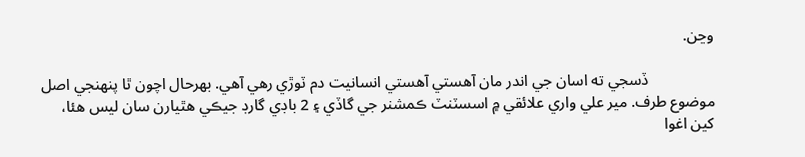وڃن.

                 ڏسجي ته اسان جي اندر مان آهستي آهستي انسانيت دم ٽوڙي رهي آهي. بهرحال اچون ٿا پنهنجي اصل موضوع طرف. مير علي واري علائقي ۾ اسسٽنٽ ڪمشنر جي گاڏي ۽ 2 باڊي گارڊ جيڪي هٿيارن سان ليس هئا، کين اغوا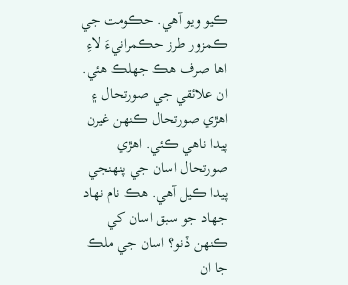ڪيو ويو آهي. حڪومت جي ڪمزور طرز حڪمرانيءَ لاءِ اها صرف هڪ جهلڪ هئي. ان علائقي جي صورتحال ۽ اهڙي صورتحال ڪنهن غيرن پيدا ناهي ڪئي. اهڙي صورتحال اسان جي پنهنجي پيدا ڪيل آهي. هڪ نام نهاد جهاد جو سبق اسان کي ڪنهن ڏنو؟ اسان جي ملڪ جا ان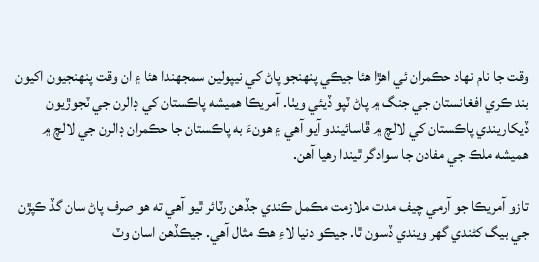وقت جا نام نهاد حڪمران ئي اهڙا هئا جيڪي پنهنجو پاڻ کي نيپولين سمجهندا هئا ۽ ان وقت پنهنجيون اکيون بند ڪري افغانستان جي جنگ ۾ پاڻ ٽپو ڏيئي ويٺا. آمريڪا هميشه پاڪستان کي ڊالرن جي ٽجوڙيون ڏيکاريندي پاڪستان کي لالچ ۾ ڦاسائيندو آيو آهي ۽ هونءَ به پاڪستان جا حڪمران ڊالرن جي لالچ ۾ هميشه ملڪ جي مفادن جا سوادگر ٿيندا رهيا آهن.

تازو آمريڪا جو آرمي چيف مدت ملازمت مڪمل ڪندي جڏهن رٽائر ٿيو آهي ته هو صرف پاڻ سان گڏ ڪپڙن جي بيگ کڻندي گهر ويندي ڏسون ٿا. جيڪو دنيا لاءِ هڪ مثال آهي. جيڪڏهن اسان وٽ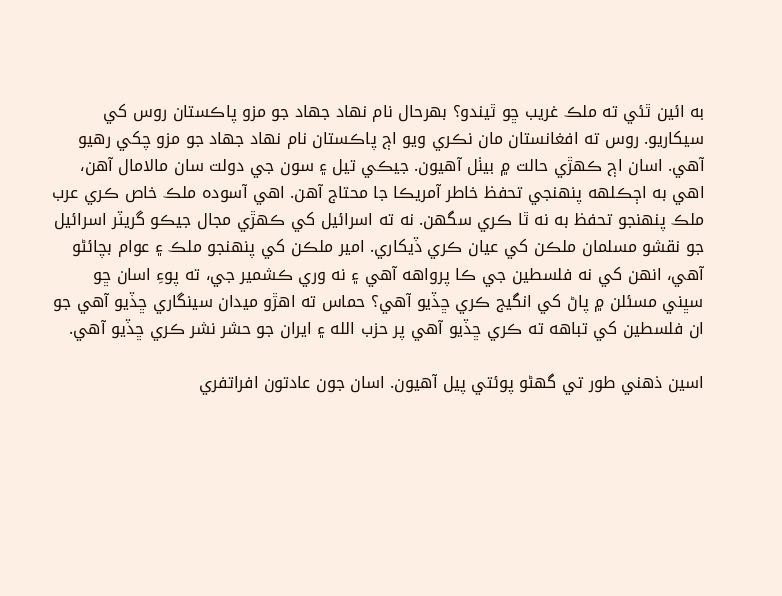به ائين ٿئي ته ملڪ غريب ڇو ٿيندو؟ بهرحال نام نهاد جهاد جو مزو پاڪستان روس کي سيکاريو. روس ته افغانستان مان نڪري ويو اڄ پاڪستان نام نهاد جهاد جو مزو چکي رهيو آهي. اسان اڄ ڪهڙي حالت ۾ بيٺل آهيون. جيڪي تيل ۽ سون جي دولت سان مالامال آهن، اهي به اڄڪلهه پنهنجي تحفظ خاطر آمريڪا جا محتاج آهن. اهي آسوده ملڪ خاص ڪري عرب ملڪ پنهنجو تحفظ به نه ٿا ڪري سگهن. نه ته اسرائيل کي ڪهڙي مجال جيڪو گريٽر اسرائيل جو نقشو مسلمان ملڪن کي عيان ڪري ڏيکاري. امير ملڪن کي پنهنجو ملڪ ۽ عوام بچائڻو آهي، انهن کي نه فلسطين جي ڪا پرواهه آهي ۽ نه وري ڪشمير جي، ته پوءِ اسان ڇو سڀني مسئلن ۾ پاڻ کي انگيج ڪري ڇڏيو آهي؟ حماس ته اهڙو ميدان سينگاري ڇڏيو آهي جو ان فلسطين کي تباهه ته ڪري ڇڏيو آهي پر حزب الله ۽ ايران جو حشر نشر ڪري ڇڏيو آهي.

اسين ذهني طور تي گهڻو پوئتي پيل آهيون. اسان جون عادتون افراتفري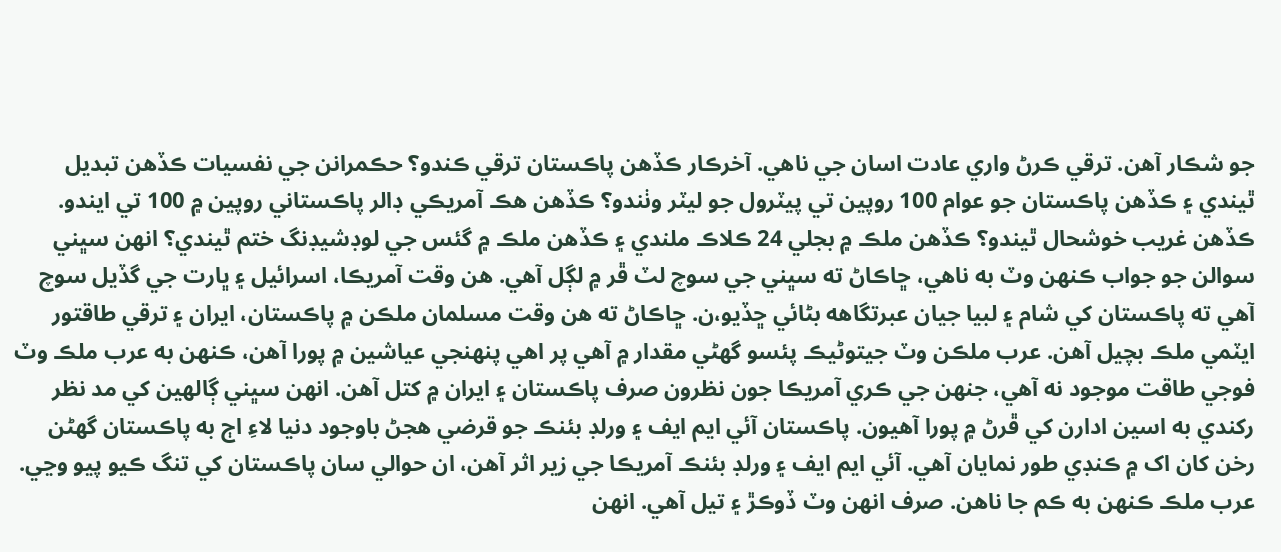جو شڪار آهن. ترقي ڪرڻ واري عادت اسان جي ناهي. آخرڪار ڪڏهن پاڪستان ترقي ڪندو؟ حڪمرانن جي نفسيات ڪڏهن تبديل ٿيندي ۽ ڪڏهن پاڪستان جو عوام 100 روپين تي پيٽرول جو ليٽر وٺندو؟ ڪڏهن هڪ آمريڪي ڊالر پاڪستاني روپين ۾ 100 تي ايندو. ڪڏهن غريب خوشحال ٿيندو؟ ڪڏهن ملڪ ۾ بجلي 24 ڪلاڪ ملندي ۽ ڪڏهن ملڪ ۾ گئس جي لوڊشيڊنگ ختم ٿيندي؟ انهن سڀني سوالن جو جواب ڪنهن وٽ به ناهي، ڇاڪاڻ ته سڀني جي سوچ لٽ ڦر ۾ لڳل آهي. هن وقت آمريڪا، اسرائيل ۽ ڀارت جي گڏيل سوچ آهي ته پاڪستان کي شام ۽ لبيا جيان عبرتگاهه بڻائي ڇڏيو،ن. ڇاڪاڻ ته هن وقت مسلمان ملڪن ۾ پاڪستان، ايران ۽ ترقي طاقتور ايٽمي ملڪ بچيل آهن. عرب ملڪن وٽ جيتوڻيڪ پئسو گهڻي مقدار ۾ آهي پر اهي پنهنجي عياشين ۾ پورا آهن، ڪنهن به عرب ملڪ وٽ فوجي طاقت موجود نه آهي، جنهن جي ڪري آمريڪا جون نظرون صرف پاڪستان ۽ ايران ۾ کتل آهن. انهن سڀني ڳالهين کي مد نظر رکندي به اسين ادارن کي ڦرڻ ۾ پورا آهيون. پاڪستان آئي ايم ايف ۽ ورلڊ بئنڪ جو قرضي هجڻ باوجود دنيا لاءِ اڄ به پاڪستان گهڻن رخن کان اک ۾ ڪنڊي طور نمايان آهي. آئي ايم ايف ۽ ورلڊ بئنڪ آمريڪا جي زير اثر آهن، ان حوالي سان پاڪستان کي تنگ ڪيو پيو وڃي. عرب ملڪ ڪنهن به ڪم جا ناهن. صرف انهن وٽ ڏوڪڙ ۽ تيل آهي. انهن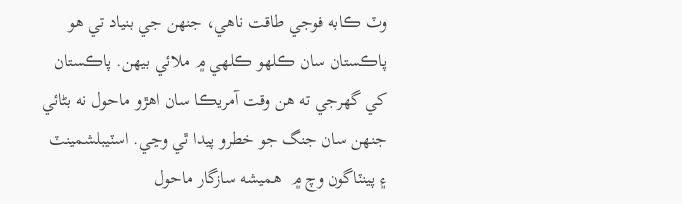وٽ ڪابه فوجي طاقت ناهي، جنهن جي بنياد تي هو پاڪستان سان ڪلهو ڪلهي ۾ ملائي بيهن. پاڪستان کي گهرجي ته هن وقت آمريڪا سان اهڙو ماحول نه بڻائي جنهن سان جنگ جو خطرو پيدا ٿي وڃي. اسٽيبلشمينٽ ۽ پينٽاگون وچ ۾  هميشه سازگار ماحول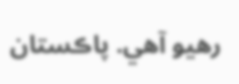رهيو آهي. پاڪستان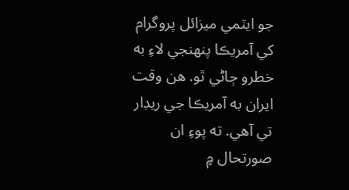جو ايٽمي ميزائل پروگرام کي آمريڪا پنهنجي لاءِ به خطرو ڄاڻي ٿو. هن وقت ايران به آمريڪا جي ريڊار تي آهي. ته پوءِ ان صورتحال ۾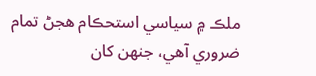ملڪ ۾ سياسي استحڪام هجڻ تمام ضروري آهي، جنهن کان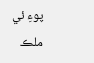پوءِ ئي ملڪ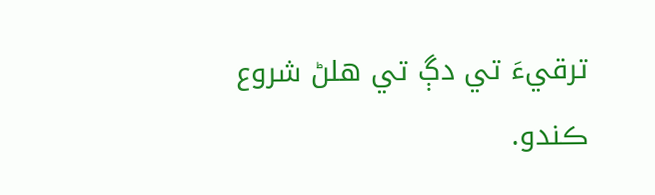ترقيءَ تي دڳ تي هلڻ شروع ڪندو.